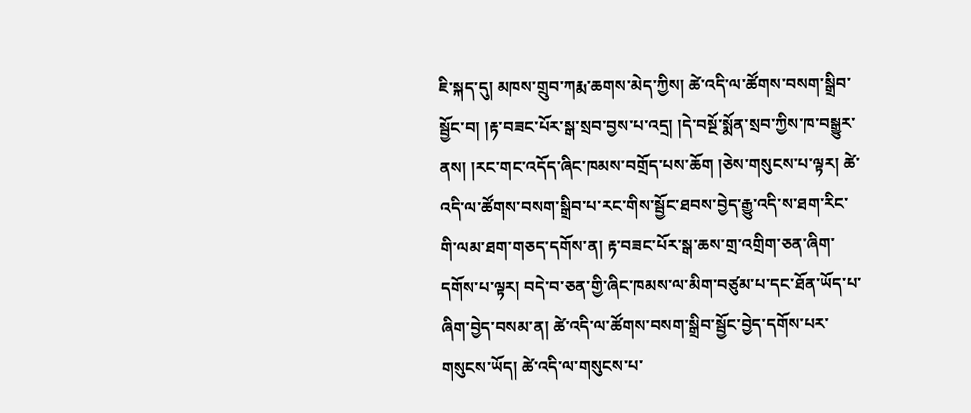ཇི་སྐད་དུ། མཁས་གྲུབ་ཀརྨ་ཆགས་མེད་ཀྱིས། ཚེ་འདི་ལ་ཚོགས་བསག་སྒྲིབ་སྦྱོང་བ། །རྟ་བཟང་པོར་སྒ་སྲབ་བྱས་པ་འདྲ། །དེ་བསྔོ་སྨོན་སྲབ་ཀྱིས་ཁ་བསྒྱུར་ནས། །རང་གང་འདོད་ཞིང་ཁམས་བགྲོད་པས་ཆོག །ཅེས་གསུངས་པ་ལྟར། ཚེ་འདི་ལ་ཚོགས་བསག་སྒྲིབ་པ་རང་གིས་སྦྱོང་ཐབས་བྱེད་རྒྱུ་འདི་ས་ཐག་རིང་གི་ལམ་ཐག་གཅད་དགོས་ན། རྟ་བཟང་པོར་སྒ་ཆས་གྲ་འགྲིག་ཅན་ཞིག་དགོས་པ་ལྟར། བདེ་བ་ཅན་གྱི་ཞིང་ཁམས་ལ་མིག་བཙུམ་པ་དང་ཐོན་ཡོད་པ་ཞིག་བྱེད་བསམ་ན། ཚེ་འདི་ལ་ཚོགས་བསག་སྒྲིབ་སྦྱོང་བྱེད་དགོས་པར་གསུངས་ཡོད། ཚེ་འདི་ལ་གསུངས་པ་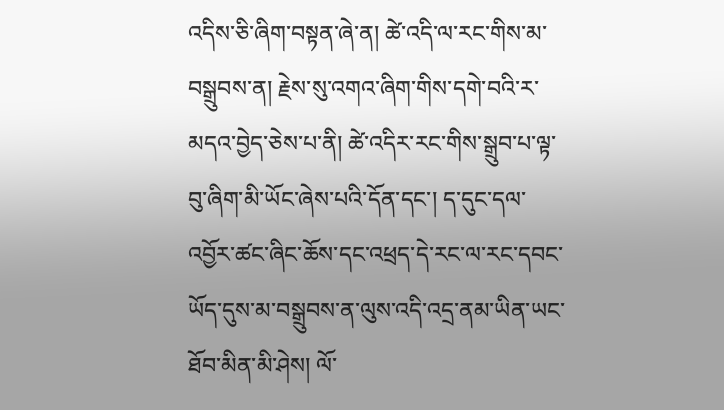འདིས་ཅི་ཞིག་བསྟན་ཞེ་ན། ཚེ་འདི་ལ་རང་གིས་མ་བསྒྲུབས་ན། རྗེས་སུ་འགའ་ཞིག་གིས་དགེ་བའི་ར་མདའ་བྱེད་ཅེས་པ་ནི། ཚེ་འདིར་རང་གིས་སྒྲུབ་པ་ལྟ་བུ་ཞིག་མི་ཡོང་ཞེས་པའི་དོན་དང་། ད་དུང་དལ་འབྱོར་ཚང་ཞིང་ཆོས་དང་འཕྲད་དེ་རང་ལ་རང་དབང་ཡོད་དུས་མ་བསྒྲུབས་ན་ལུས་འདི་འདྲ་ནམ་ཡིན་ཡང་ཐོབ་མིན་མི་ཤེས། ལོ་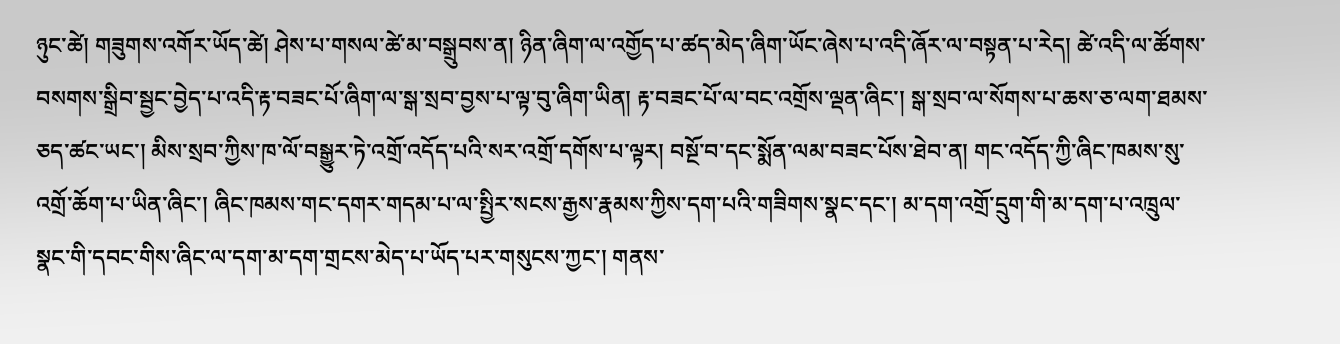ཉུང་ཚེ། གཟུགས་འགོར་ཡོད་ཚེ། ཤེས་པ་གསལ་ཚེ་མ་བསྒྲུབས་ན། ཉིན་ཞིག་ལ་འགྱོད་པ་ཚད་མེད་ཞིག་ཡོང་ཞེས་པ་འདི་ཞོར་ལ་བསྟན་པ་རེད། ཚེ་འདི་ལ་ཚོགས་བསགས་སྒྲིབ་སྦྱང་བྱེད་པ་འདི་རྟ་བཟང་པོ་ཞིག་ལ་སྒ་སྲབ་བྱས་པ་ལྟ་བུ་ཞིག་ཡིན། རྟ་བཟང་པོ་ལ་བང་འགྲོས་ལྡན་ཞིང་། སྒ་སྲབ་ལ་སོགས་པ་ཆས་ཅ་ལག་ཐམས་ཅད་ཚང་ཡང་། མིས་སྲབ་ཀྱིས་ཁ་ལོ་བསྒྱུར་ཏེ་འགྲོ་འདོད་པའི་སར་འགྲོ་དགོས་པ་ལྟར། བསྔོ་བ་དང་སྨོན་ལམ་བཟང་པོས་ཐེབ་ན། གང་འདོད་ཀྱི་ཞིང་ཁམས་སུ་འགྲོ་ཆོག་པ་ཡིན་ཞིང་། ཞིང་ཁམས་གང་དགར་གདམ་པ་ལ་སྤྱིར་སངས་རྒྱས་རྣམས་ཀྱིས་དག་པའི་གཟིགས་སྣང་དང་། མ་དག་འགྲོ་དྲུག་གི་མ་དག་པ་འཁྲུལ་སྣང་གི་དབང་གིས་ཞིང་ལ་དག་མ་དག་གྲངས་མེད་པ་ཡོད་པར་གསུངས་ཀྱང་། གནས་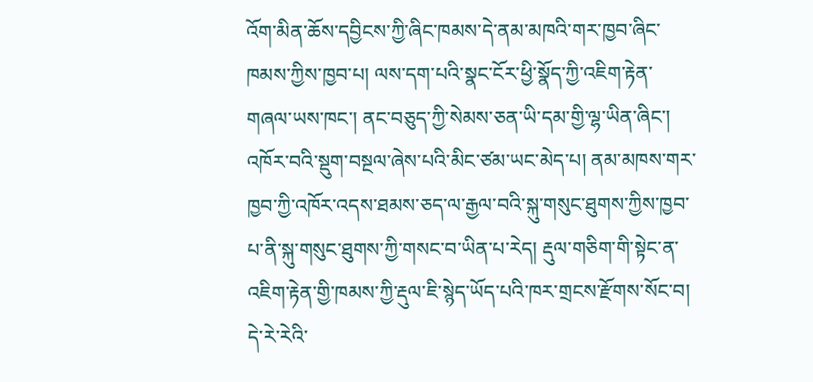འོག་མིན་ཆོས་དབྱིངས་ཀྱི་ཞིང་ཁམས་དེ་ནམ་མཁའི་གར་ཁྱབ་ཞིང་ཁམས་ཀྱིས་ཁྱབ་པ། ལས་དག་པའི་སྣང་ངོར་ཕྱི་སྣོད་ཀྱི་འཇིག་རྟེན་གཞལ་ཡས་ཁང་། ནང་བཅུད་ཀྱི་སེམས་ཅན་ཡི་དམ་གྱི་ལྷ་ཡིན་ཞིང་། འཁོར་བའི་སྡུག་བསྔལ་ཞེས་པའི་མིང་ཙམ་ཡང་མེད་པ། ནམ་མཁས་གར་ཁྱབ་ཀྱི་འཁོར་འདས་ཐམས་ཅད་ལ་རྒྱལ་བའི་སྐུ་གསུང་ཐུགས་ཀྱིས་ཁྱབ་པ་ནི་སྐུ་གསུང་ཐུགས་ཀྱི་གསང་བ་ཡིན་པ་རེད། རྡུལ་གཅིག་གི་སྟེང་ན་འཇིག་རྟེན་གྱི་ཁམས་ཀྱི་རྡུལ་ཇི་སྙེད་ཡོད་པའི་ཁར་གྲངས་རྫོགས་སོང་བ། དེ་རེ་རེའི་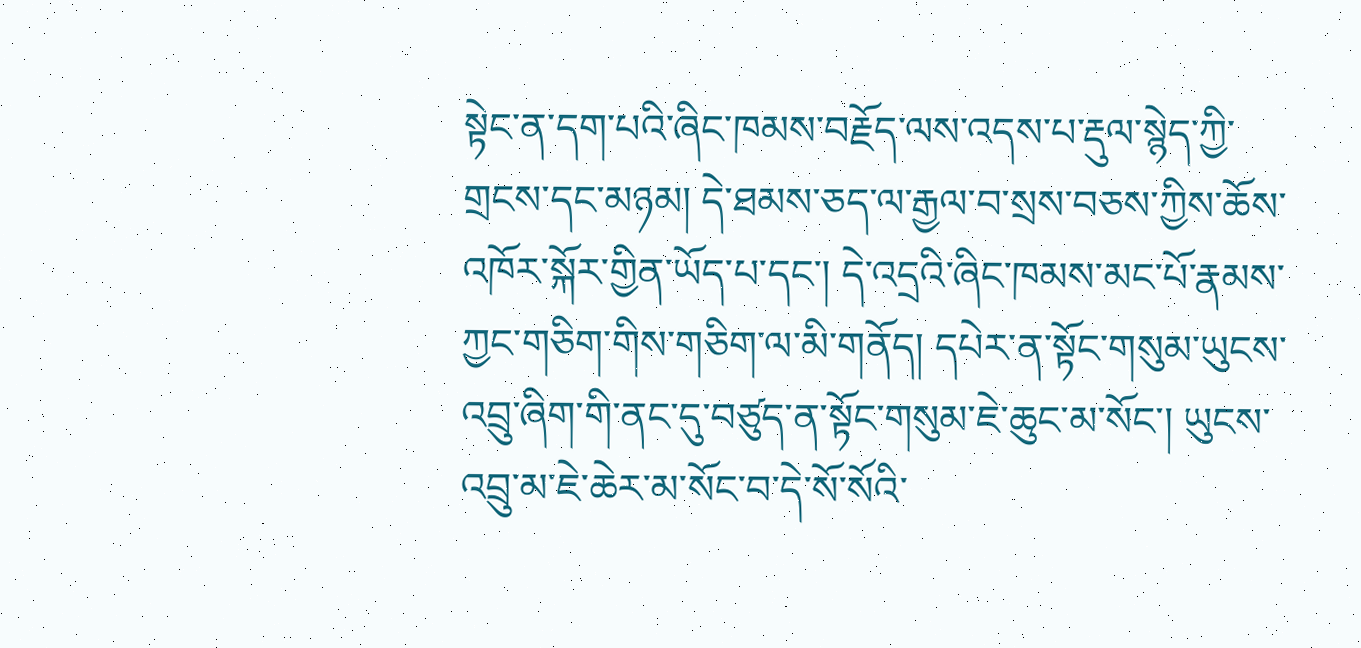སྟེང་ན་དག་པའི་ཞིང་ཁམས་བརྗོད་ལས་འདས་པ་རྡུལ་སྙེད་ཀྱི་གྲངས་དང་མཉམ། དེ་ཐམས་ཅད་ལ་རྒྱལ་བ་སྲས་བཅས་ཀྱིས་ཆོས་འཁོར་སྐོར་གྱིན་ཡོད་པ་དང་། དེ་འདྲའི་ཞིང་ཁམས་མང་པོ་རྣམས་ཀྱང་གཅིག་གིས་གཅིག་ལ་མི་གནོད། དཔེར་ན་སྟོང་གསུམ་ཡུངས་འབྲུ་ཞིག་གི་ནང་དུ་བཙུད་ན་སྟོང་གསུམ་ཇེ་ཆུང་མ་སོང་། ཡུངས་འབྲུ་མ་ཇེ་ཆེར་མ་སོང་བ་དེ་སོ་སོའི་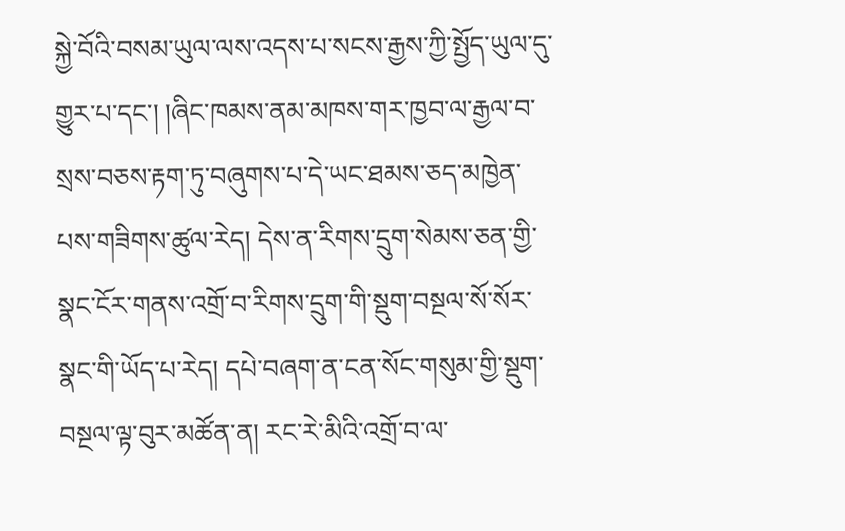སྐྱེ་བོའི་བསམ་ཡུལ་ལས་འདས་པ་སངས་རྒྱས་ཀྱི་སྤྱོད་ཡུལ་དུ་གྱུར་པ་དང་། །ཞིང་ཁམས་ནམ་མཁས་གར་ཁྱབ་ལ་རྒྱལ་བ་སྲས་བཅས་རྟག་ཏུ་བཞུགས་པ་དེ་ཡང་ཐམས་ཅད་མཁྱེན་པས་གཟིགས་ཚུལ་རེད། དེས་ན་རིགས་དྲུག་སེམས་ཅན་གྱི་སྣང་ངོར་གནས་འགྲོ་བ་རིགས་དྲུག་གི་སྡུག་བསྔལ་སོ་སོར་སྣང་གི་ཡོད་པ་རེད། དཔེ་བཞག་ན་ངན་སོང་གསུམ་གྱི་སྡུག་བསྔལ་ལྟ་བུར་མཚོན་ན། རང་རེ་མིའི་འགྲོ་བ་ལ་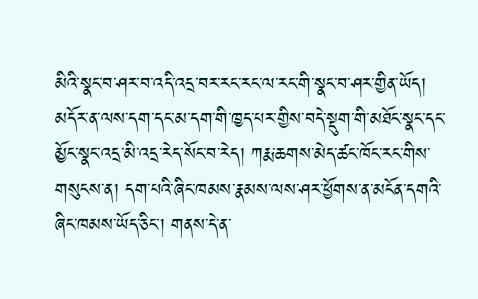མིའི་སྣང་བ་ཤར་བ་འདི་འདྲ་བར་རང་རང་ལ་རང་གི་སྣང་བ་ཤར་གྱིན་ཡོད། མདོར་ན་ལས་དག་དང་མ་དག་གི་ཁྱད་པར་གྱིས་བདེ་སྡུག་གི་མཐོང་སྣང་དང་མྱོང་སྣང་འདྲ་མི་འདྲ་རེད་སོང་བ་རེད། ཀརྨ་ཆགས་མེད་ཚང་ཁོང་རང་གིས་གསུངས་ན། དག་པའི་ཞིང་ཁམས་རྣམས་ལས་ཤར་ཕྱོགས་ན་མངོན་དགའི་ཞིང་ཁམས་ཡོད་ཅིང་། གནས་དེ་ན་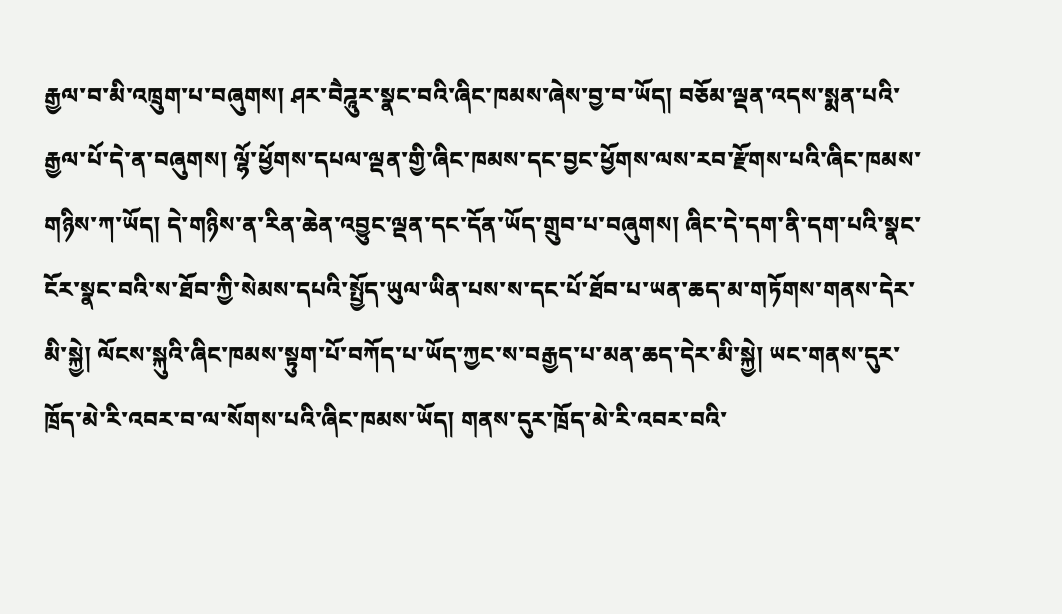རྒྱལ་བ་མི་འཁྲུག་པ་བཞུགས། ཤར་བཻཌཱུར་སྣང་བའི་ཞིང་ཁམས་ཞེས་བྱ་བ་ཡོད། བཅོམ་ལྡན་འདས་སྨན་པའི་རྒྱལ་པོ་དེ་ན་བཞུགས། ལྷོ་ཕྱོགས་དཔལ་ལྡན་གྱི་ཞིང་ཁམས་དང་བྱང་ཕྱོགས་ལས་རབ་རྫོགས་པའི་ཞིང་ཁམས་གཉིས་ཀ་ཡོད། དེ་གཉིས་ན་རིན་ཆེན་འབྱུང་ལྡན་དང་དོན་ཡོད་གྲུབ་པ་བཞུགས། ཞིང་དེ་དག་ནི་དག་པའི་སྣང་ངོར་སྣང་བའི་ས་ཐོབ་ཀྱི་སེམས་དཔའི་སྤྱོད་ཡུལ་ཡིན་པས་ས་དང་པོ་ཐོབ་པ་ཡན་ཆད་མ་གཏོགས་གནས་དེར་མི་སྐྱེ། ལོངས་སྐུའི་ཞིང་ཁམས་སྟུག་པོ་བཀོད་པ་ཡོད་ཀྱང་ས་བརྒྱད་པ་མན་ཆད་དེར་མི་སྐྱེ། ཡང་གནས་དུར་ཁྲོད་མེ་རི་འབར་བ་ལ་སོགས་པའི་ཞིང་ཁམས་ཡོད། གནས་དུར་ཁྲོད་མེ་རི་འབར་བའི་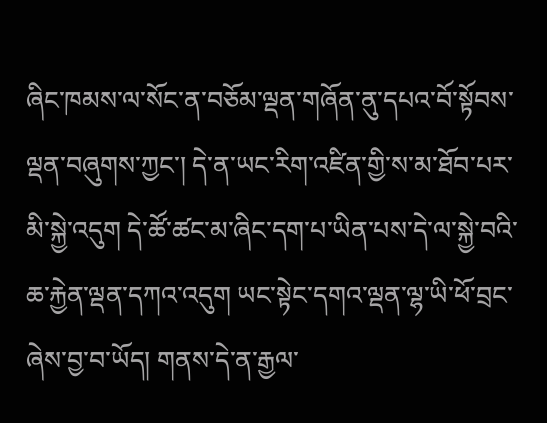ཞིང་ཁམས་ལ་སོང་ན་བཅོམ་ལྡན་གཞོན་ནུ་དཔའ་བོ་སྟོབས་ལྡན་བཞུགས་ཀྱང་། དེ་ན་ཡང་རིག་འཛིན་གྱི་ས་མ་ཐོབ་པར་མི་སྐྱེ་འདུག དེ་ཚོ་ཚང་མ་ཞིང་དག་པ་ཡིན་པས་དེ་ལ་སྐྱེ་བའི་ཆ་རྐྱེན་ལྡན་དཀའ་འདུག ཡང་སྟེང་དགའ་ལྡན་ལྷ་ཡི་ཕོ་བྲང་ཞེས་བྱ་བ་ཡོད། གནས་དེ་ན་རྒྱལ་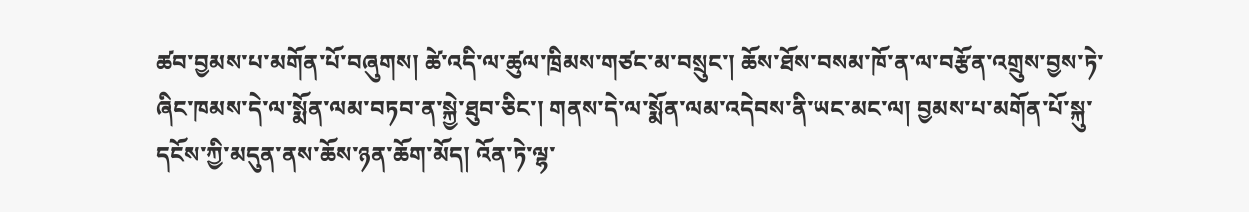ཚབ་བྱམས་པ་མགོན་པོ་བཞུགས། ཚེ་འདི་ལ་ཚུལ་ཁྲིམས་གཙང་མ་བསྲུང་། ཆོས་ཐོས་བསམ་ཁོ་ན་ལ་བརྩོན་འགྲུས་བྱས་ཏེ་ཞིང་ཁམས་དེ་ལ་སྨོན་ལམ་བཏབ་ན་སྐྱེ་ཐུབ་ཅིང་། གནས་དེ་ལ་སྨོན་ལམ་འདེབས་ནི་ཡང་མང་ལ། བྱམས་པ་མགོན་པོ་སྐུ་དངོས་ཀྱི་མདུན་ནས་ཆོས་ཉན་ཆོག་མོད། འོན་ཏེ་ལྷ་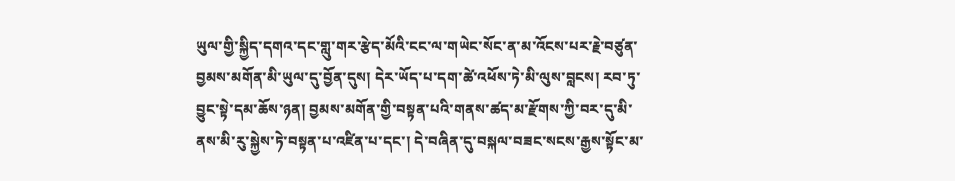ཡུལ་གྱི་སྐྱིད་དགའ་དང་གླུ་གར་རྩེད་མོའི་ངང་ལ་གཡེང་སོང་ན་མ་འོངས་པར་རྗེ་བཙུན་བྱམས་མགོན་མི་ཡུལ་དུ་བྱོན་དུས། དེར་ཡོད་པ་དག་ཚེ་འཕོས་ཏེ་མི་ལུས་བླངས། རབ་ཏུ་བྱུང་སྟེ་དམ་ཆོས་ཉན། བྱམས་མགོན་གྱི་བསྟན་པའི་གནས་ཚད་མ་རྫོགས་ཀྱི་བར་དུ་མི་ནས་མི་རུ་སྐྱེས་ཏེ་བསྟན་པ་འཛིན་པ་དང་། དེ་བཞིན་དུ་བསྐལ་བཟང་སངས་རྒྱས་སྟོང་མ་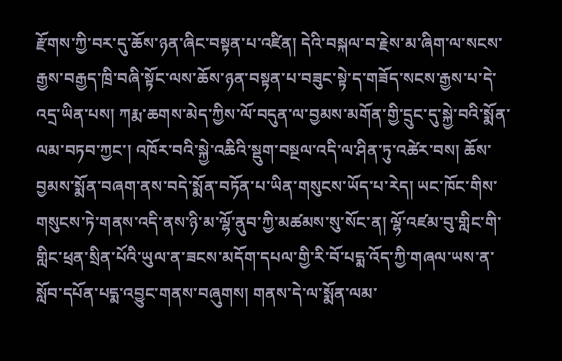རྫོགས་ཀྱི་བར་དུ་ཆོས་ཉན་ཞིང་བསྟན་པ་འཛིན། དེའི་བསྐལ་བ་རྗེས་མ་ཞིག་ལ་སངས་རྒྱས་བརྒྱད་ཁྲི་བཞི་སྟོང་ལས་ཆོས་ཉན་བསྟན་པ་བཟུང་སྟེ་ད་གཟོད་སངས་རྒྱས་པ་དེ་འདྲ་ཡིན་པས། ཀརྨ་ཆགས་མེད་ཀྱིས་ལོ་བདུན་ལ་བྱམས་མགོན་གྱི་དྲུང་དུ་སྐྱེ་བའི་སྨོན་ལམ་བཏབ་ཀྱང་། འཁོར་བའི་སྐྱེ་འཆིའི་སྡུག་བསྔལ་འདི་ལ་ཤིན་ཏུ་འཚེར་བས། ཆོས་བྱམས་སྨོན་བཞག་ནས་བདེ་སྨོན་བཏོན་པ་ཡིན་གསུངས་ཡོད་པ་རེད། ཡང་ཁོང་གིས་གསུངས་ཏེ་གནས་འདི་ནས་ཉི་མ་ལྷོ་ནུབ་ཀྱི་མཚམས་སུ་སོང་ན། ལྷོ་འཛམ་བུ་གླིང་གི་གླིང་ཕྲན་སྲིན་པོའི་ཡུལ་ན་ཟངས་མདོག་དཔལ་གྱི་རི་བོ་པདྨ་འོད་ཀྱི་གཞལ་ཡས་ན་སློབ་དཔོན་པདྨ་འབྱུང་གནས་བཞུགས། གནས་དེ་ལ་སྨོན་ལམ་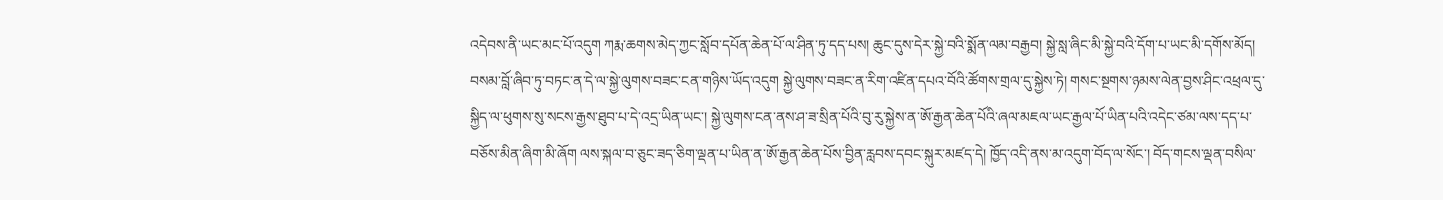འདེབས་ནི་ཡང་མང་པོ་འདུག ཀརྨ་ཆགས་མེད་ཀྱང་སློབ་དཔོན་ཆེན་པོ་ལ་ཤིན་ཏུ་དད་པས། ཆུང་དུས་དེར་སྐྱེ་བའི་སྨོན་ལམ་བརྒྱབ། སྐྱེ་སླ་ཞིང་མི་སྐྱེ་བའི་དོག་པ་ཡང་མི་དགོས་མོད། བསམ་བློ་ཞིབ་ཏུ་བཏང་ན་དེ་ལ་སྐྱེ་ལུགས་བཟང་ངན་གཉིས་ཡོད་འདུག སྐྱེ་ལུགས་བཟང་ན་རིག་འཛིན་དཔའ་བོའི་ཚོགས་གྲལ་དུ་སྐྱེས་ཏེ། གསང་སྔགས་ཉམས་ལེན་བྱས་ཤིང་འཕྲལ་དུ་སྐྱིད་ལ་ཕུགས་སུ་སངས་རྒྱས་ཐུབ་པ་དེ་འདྲ་ཡིན་ཡང་། སྐྱེ་ལུགས་ངན་ནས་ཤ་ཟ་སྲིན་པོའི་བུ་རུ་སྐྱེས་ན་ཨོ་རྒྱན་ཆེན་པོའི་ཞལ་མཇལ་ཡང་རྒྱལ་པོ་ཡིན་པའི་འདེང་ཙམ་ལས་དད་པ་བཅོས་མིན་ཞིག་མི་ཞོག ལས་སྐལ་བ་ཅུང་ཟད་ཅིག་ལྡན་པ་ཡིན་ན་ཨོ་རྒྱན་ཆེན་པོས་བྱིན་རླབས་དབང་སྐུར་མཛད་དེ། ཁྱོད་འདི་ནས་མ་འདུག་བོད་ལ་སོང་། བོད་གངས་ལྡན་བསིལ་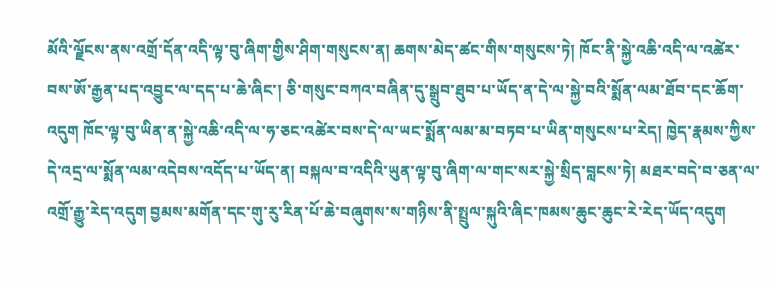མོའི་ལྗོངས་ནས་འགྲོ་དོན་འདི་ལྟ་བུ་ཞིག་གྱིས་ཤིག་གསུངས་ན། ཆགས་མེད་ཚང་གིས་གསུངས་ཏེ། ཁོང་ནི་སྐྱེ་འཆི་འདི་ལ་འཚེར་བས་ཨོ་རྒྱན་པད་འབྱུང་ལ་དད་པ་ཆེ་ཞིང་། ཅི་གསུང་བཀའ་བཞིན་དུ་སྒྲུབ་ཐུབ་པ་ཡོད་ན་དེ་ལ་སྐྱེ་བའི་སྨོན་ལམ་ཐོབ་དང་ཆོག་འདུག ཁོང་ལྟ་བུ་ཡིན་ན་སྐྱེ་འཆི་འདི་ལ་ཧ་ཅང་འཚེར་བས་དེ་ལ་ཡང་སྨོན་ལམ་མ་བཏབ་པ་ཡིན་གསུངས་པ་རེད། ཁྱེད་རྣམས་ཀྱིས་དེ་འདྲ་ལ་སྨོན་ལམ་འདེབས་འདོད་པ་ཡོད་ན། བསྐལ་བ་འདིའི་ཡུན་ལྟ་བུ་ཞིག་ལ་གང་སར་སྐྱེ་སྲིད་བླངས་ཏེ། མཐར་བདེ་བ་ཅན་ལ་འགྲོ་རྒྱུ་རེད་འདུག བྱམས་མགོན་དང་གུ་རུ་རིན་པོ་ཆེ་བཞུགས་ས་གཉིས་ནི་སྤྲུལ་སྐུའི་ཞིང་ཁམས་ཆུང་ཆུང་རེ་རེད་ཡོད་འདུག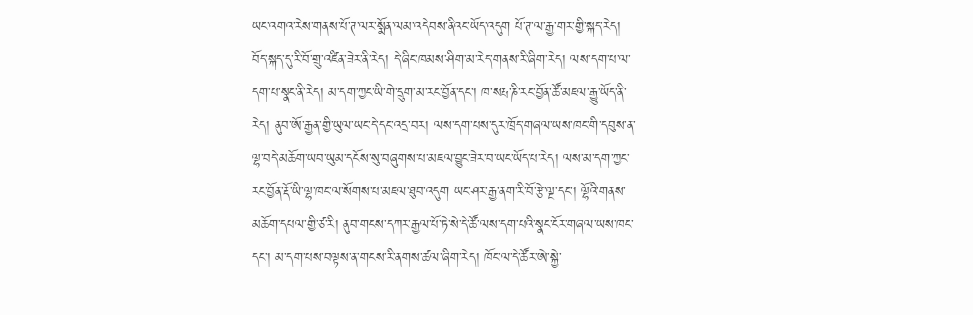ཡང་འགའ་རེས་གནས་པོ་ཊ་ལར་སྨོན་ལམ་འདེབས་ནིའང་ཡོད་འདུག པོ་ཊ་ལ་རྒྱ་གར་གྱི་སྐད་རེད། བོད་སྐད་དུ་རི་བོ་གྲུ་འཛིན་ཟེར་ནི་རེད། དེ་ཞིང་ཁམས་ཤིག་མ་རེད་གནས་རི་ཞིག་རེད། ལས་དག་པ་ལ་དག་པ་སྣང་ནི་རེད། མ་དག་ཀྱང་ཡི་གེ་དྲུག་མ་རང་བྱོན་དང་། ཁ་སརྤ་ཎི་རང་བྱོན་ཚོ་མཇལ་རྒྱུ་ཡོད་ནི་རེད། ནུབ་ཨོ་རྒྱན་གྱི་ཡུལ་ཡང་དེ་དང་འདྲ་བར། ལས་དག་པས་དུར་ཁྲོད་གཞལ་ཡས་ཁང་གི་དབུས་ན་ལྷ་བདེ་མཆོག་ཡབ་ཡུམ་དངོས་སུ་བཞུགས་པ་མཇལ་བྱུང་ཟེར་བ་ཡང་ཡོད་པ་རེད། ལས་མ་དག་ཀྱང་རང་བྱོན་རྡོ་ཡི་ལྷ་ཁང་ལ་སོགས་པ་མཇལ་ཐུབ་འདུག ཡང་ཤར་རྒྱ་ནག་རི་བོ་རྩེ་ལྔ་དང་། ལྷོའི་གནས་མཆོག་དཔལ་གྱི་ཙ་རི། ནུབ་གངས་དཀར་རྒྱལ་པོ་ཏེ་སེ་དེ་ཚོ་ལས་དག་པའི་སྣང་ངོར་གཞལ་ཡས་ཁང་དང་། མ་དག་པས་བལྟས་ན་གངས་རི་ནགས་ཚལ་ཞིག་རེད། ཁོང་ལ་དེ་ཚོར་ཨེ་སྐྱེ་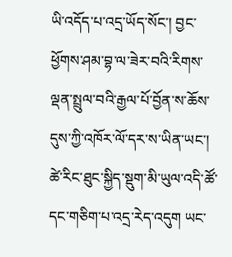ཡི་འདོད་པ་འདྲ་ཡོད་སོང་། བྱང་ཕྱོགས་ཤམ་བྷ་ལ་ཟེར་བའི་རིགས་ལྡན་སྤྲུལ་བའི་རྒྱལ་པོ་བྱོན་ས་ཆོས་དུས་ཀྱི་འཁོར་ལོ་དར་ས་ཡིན་ཡང་། ཚེ་རིང་ཐུང་སྐྱིད་སྡུག་མི་ཡུལ་འདི་ཚོ་དང་གཅིག་པ་འདྲ་རེད་འདུག ཡང་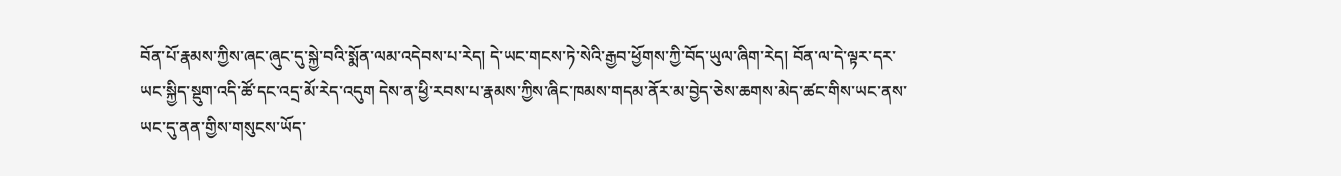བོན་པོ་རྣམས་ཀྱིས་ཞང་ཞུང་དུ་སྐྱེ་བའི་སྨོན་ལམ་འདེབས་པ་རེད། དེ་ཡང་གངས་ཏེ་སེའི་རྒྱབ་ཕྱོགས་ཀྱི་བོད་ཡུལ་ཞིག་རེད། བོན་ལ་དེ་ལྟར་དར་ཡང་སྐྱིད་སྡུག་འདི་ཚོ་དང་འདྲ་མོ་རེད་འདུག དེས་ན་ཕྱི་རབས་པ་རྣམས་ཀྱིས་ཞིང་ཁམས་གདམ་ནོར་མ་བྱེད་ཅེས་ཆགས་མེད་ཚང་གིས་ཡང་ནས་ཡང་དུ་ནན་གྱིས་གསུངས་ཡོད་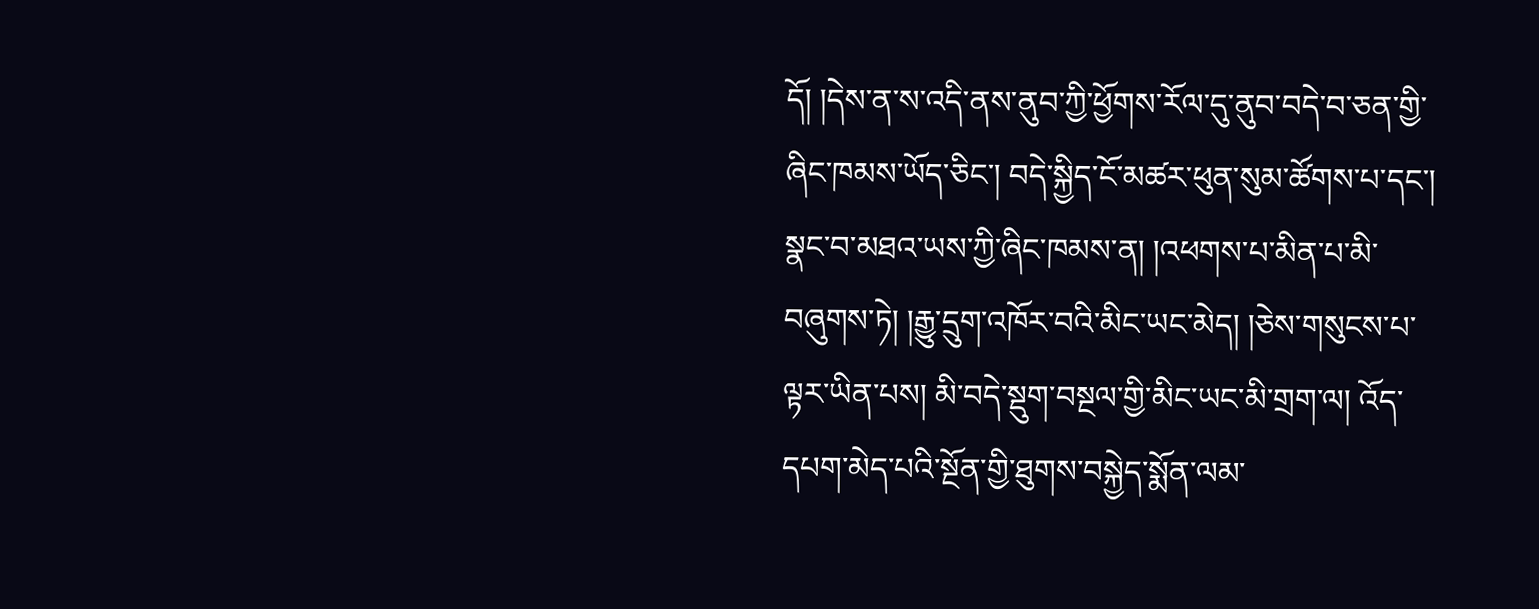དོ། །དེས་ན་ས་འདི་ནས་ནུབ་ཀྱི་ཕྱོགས་རོལ་དུ་ནུབ་བདེ་བ་ཅན་གྱི་ཞིང་ཁམས་ཡོད་ཅིང་། བདེ་སྐྱིད་ངོ་མཚར་ཕུན་སུམ་ཚོགས་པ་དང་། སྣང་བ་མཐའ་ཡས་ཀྱི་ཞིང་ཁམས་ན། །འཕགས་པ་མིན་པ་མི་བཞུགས་ཏེ། །རྒྱུ་དྲུག་འཁོར་བའི་མིང་ཡང་མེད། །ཅེས་གསུངས་པ་ལྟར་ཡིན་པས། མི་བདེ་སྡུག་བསྔལ་གྱི་མིང་ཡང་མི་གྲག་ལ། འོད་དཔག་མེད་པའི་སྔོན་གྱི་ཐུགས་བསྐྱེད་སྨོན་ལམ་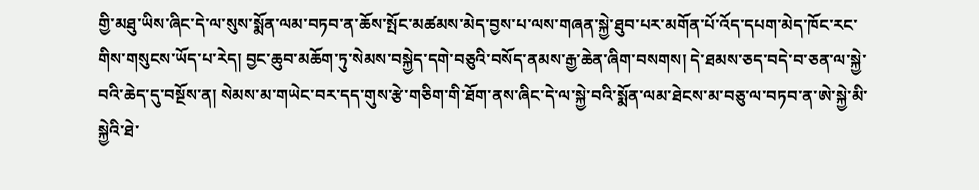གྱི་མཐུ་ཡིས་ཞིང་དེ་ལ་སུས་སྨོན་ལམ་བཏབ་ན་ཆོས་སྤོང་མཚམས་མེད་བྱས་པ་ལས་གཞན་སྐྱེ་ཐུབ་པར་མགོན་པོ་འོད་དཔག་མེད་ཁོང་རང་གིས་གསུངས་ཡོད་པ་རེད། བྱང་ཆུབ་མཆོག་ཏུ་སེམས་བསྐྱེད་དགེ་བཅུའི་བསོད་ནམས་རྒྱ་ཆེན་ཞིག་བསགས། དེ་ཐམས་ཅད་བདེ་བ་ཅན་ལ་སྐྱེ་བའི་ཆེད་དུ་བསྔོས་ན། སེམས་མ་གཡེང་བར་དད་གུས་རྩེ་གཅིག་གི་ཐོག་ནས་ཞིང་དེ་ལ་སྐྱེ་བའི་སྨོན་ལམ་ཐེངས་མ་བཅུ་ལ་བཏབ་ན་ཨེ་སྐྱེ་མི་སྐྱེའི་ཐེ་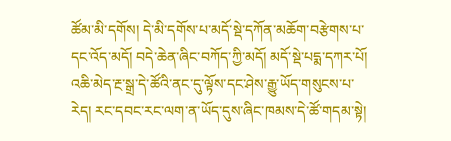ཚོམ་མི་དགོས། དེ་མི་དགོས་པ་མདོ་སྡེ་དཀོན་མཆོག་བརྩེགས་པ་དང་འོད་མདོ། བདེ་ཆེན་ཞིང་བཀོད་ཀྱི་མདོ། མདོ་སྡེ་པདྨ་དཀར་པོ། འཆི་མེད་རྔ་སྒྲ་དེ་ཚོའི་ནང་དུ་ལྟོས་དང་ཤེས་རྒྱུ་ཡོད་གསུངས་པ་རེད། རང་དབང་རང་ལག་ན་ཡོད་དུས་ཞིང་ཁམས་དེ་ཚོ་གདམ་སྟེ།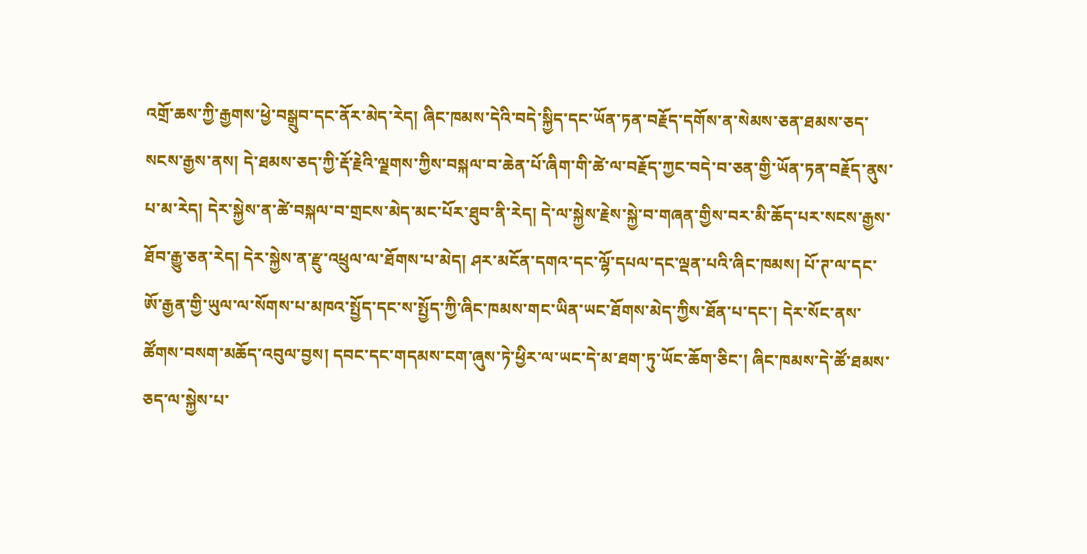འགྲོ་ཆས་ཀྱི་རྒྱགས་ཕྱེ་བསྒྲུབ་དང་ནོར་མེད་རེད། ཞིང་ཁམས་དེའི་བདེ་སྐྱིད་དང་ཡོན་ཏན་བརྗོད་དགོས་ན་སེམས་ཅན་ཐམས་ཅད་སངས་རྒྱས་ནས། དེ་ཐམས་ཅད་ཀྱི་རྡོ་རྗེའི་ལྗགས་ཀྱིས་བསྐལ་བ་ཆེན་པོ་ཞིག་གི་ཚེ་ལ་བརྗོད་ཀྱང་བདེ་བ་ཅན་གྱི་ཡོན་ཏན་བརྗོད་ནུས་པ་མ་རེད། དེར་སྐྱེས་ན་ཚེ་བསྐལ་བ་གྲངས་མེད་མང་པོར་ཐུབ་ནི་རེད། དེ་ལ་སྐྱེས་རྗེས་སྐྱེ་བ་གཞན་གྱིས་བར་མི་ཆོད་པར་སངས་རྒྱས་ཐོབ་རྒྱུ་ཅན་རེད། དེར་སྐྱེས་ན་རྫུ་འཕྲུལ་ལ་ཐོགས་པ་མེད། ཤར་མངོན་དགའ་དང་ལྷོ་དཔལ་དང་ལྡན་པའི་ཞིང་ཁམས། པོ་ཊ་ལ་དང་ཨོ་རྒྱན་གྱི་ཡུལ་ལ་སོགས་པ་མཁའ་སྤྱོད་དང་ས་སྤྱོད་ཀྱི་ཞིང་ཁམས་གང་ཡིན་ཡང་ཐོགས་མེད་ཀྱིས་ཐོན་པ་དང་། དེར་སོང་ནས་ཚོགས་བསག་མཆོད་འབུལ་བྱས། དབང་དང་གདམས་ངག་ཞུས་ཏེ་ཕྱིར་ལ་ཡང་དེ་མ་ཐག་ཏུ་ཡོང་ཆོག་ཅིང་། ཞིང་ཁམས་དེ་ཚོ་ཐམས་ཅད་ལ་སྐྱེས་པ་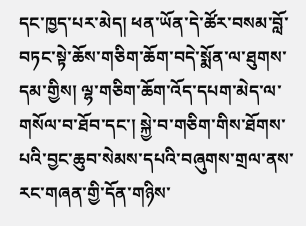དང་ཁྱད་པར་མེད། ཕན་ཡོན་དེ་ཚོར་བསམ་བློ་བཏང་སྟེ་ཆོས་གཅིག་ཆོག་བདེ་སྨོན་ལ་ཐུགས་དམ་གྱིས། ལྷ་གཅིག་ཆོག་འོད་དཔག་མེད་ལ་གསོལ་བ་ཐོབ་དང་། སྐྱེ་བ་གཅིག་གིས་ཐོགས་པའི་བྱང་ཆུབ་སེམས་དཔའི་བཞུགས་གྲལ་ནས་རང་གཞན་གྱི་དོན་གཉིས་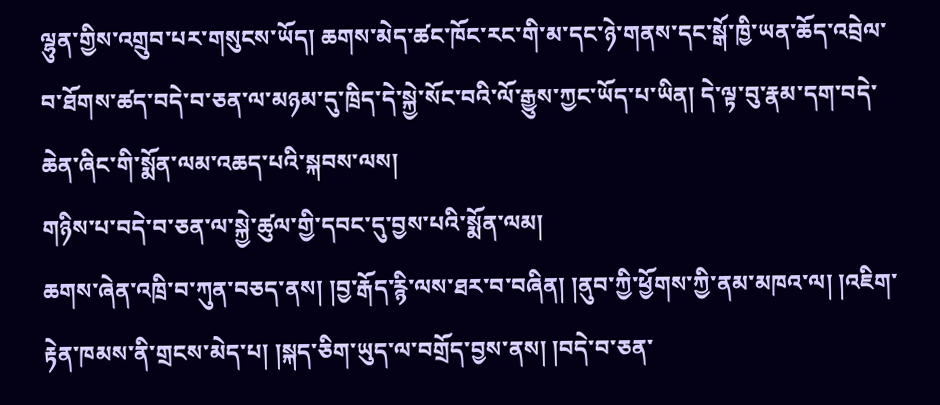ལྷུན་གྱིས་འགྲུབ་པར་གསུངས་ཡོད། ཆགས་མེད་ཚང་ཁོང་རང་གི་མ་དང་ཉེ་གནས་དང་སྒོ་ཁྱི་ཡན་ཆོད་འབྲེལ་བ་ཐོགས་ཚད་བདེ་བ་ཅན་ལ་མཉམ་དུ་ཁྲིད་དེ་སྐྱེ་སོང་བའི་ལོ་རྒྱུས་ཀྱང་ཡོད་པ་ཡིན། དེ་ལྟ་བུ་རྣམ་དག་བདེ་ཆེན་ཞིང་གི་སྨོན་ལམ་འཆད་པའི་སྐབས་ལས།
གཉིས་པ་བདེ་བ་ཅན་ལ་སྐྱེ་ཚུལ་གྱི་དབང་དུ་བྱས་པའི་སྨོན་ལམ།
ཆགས་ཞེན་འཁྲི་བ་ཀུན་བཅད་ནས། །བྱ་རྒོད་རྙི་ལས་ཐར་བ་བཞིན། །ནུབ་ཀྱི་ཕྱོགས་ཀྱི་ནམ་མཁའ་ལ། །འཇིག་རྟེན་ཁམས་ནི་གྲངས་མེད་པ། །སྐད་ཅིག་ཡུད་ལ་བགྲོད་བྱས་ནས། །བདེ་བ་ཅན་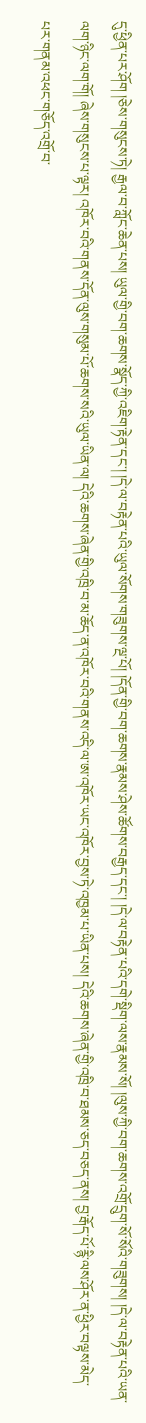དུ་ཕྱིན་པར་ཤོག །ཅེས་གསུངས་ཏེ། རྒྱལ་བ་ཀློང་ཆེན་པས། ཡུལ་གྱི་བག་ཆགས་སྣོད་ཀྱི་འཇིག་རྟེན་དང་། །དེ་ལ་བརྟེན་པའི་ཡུལ་སོགས་གཟུགས་ལྔ་པོ། །དོན་གྱི་བག་ཆགས་རྣམས་ཤེས་ཚོགས་བརྒྱད་དང་། །དེ་ལ་བརྟེན་པའི་དགེ་སྡིག་ལས་རྣམས་སོ། །ལུས་ཀྱི་བག་ཆགས་འགྲོ་དྲུག་སོ་སོའི་གཟུགས། །དེ་ལ་བརྟེན་པའི་ཡན་ལག་ཉིང་ལག་གོ། ཞེས་གསུངས་པ་ལྟར། འཁོར་བའི་གནས་དོན་ལུས་གསུམ་པོ་ཆགས་སའི་ཡུལ་ཡིན་ལ། དེའི་ཆགས་ཞེན་གྱི་འཁྲི་བ་མ་ཆོད་ན་འཁོར་བའི་གནས་འདི་ལ་ཨ་འཁོར་ཡང་འཁོར་བྱས་ཏེ་འཁྱམ་པ་ཡིན་པས། དེའི་ཆགས་ཞེན་གྱི་འཁྲི་བ་ཐམས་ཅད་བཅད་ནས། བྱ་རྒོད་པོ་རྙི་ལས་ཤོར་ན་ཕྱིར་བལྟས་མེད་པར་གནམ་འཕང་གཅོད་འགྲོ་བ་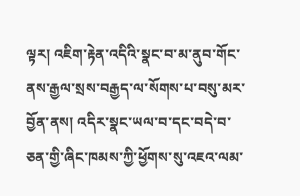ལྟར། འཇིག་རྟེན་འདིའི་སྣང་བ་མ་ནུབ་གོང་ནས་རྒྱལ་སྲས་བརྒྱད་ལ་སོགས་པ་བསུ་མར་བྱོན་ནས། འདིར་སྣང་ཡལ་བ་དང་བདེ་བ་ཅན་གྱི་ཞིང་ཁམས་ཀྱི་ཕྱོགས་སུ་འཇའ་ལམ་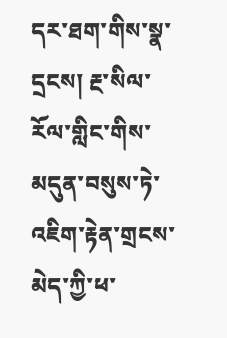དར་ཐག་གིས་སྣ་དྲངས། རྔ་སིལ་རོལ་གླིང་གིས་མདུན་བསུས་ཏེ་འཇིག་རྟེན་གྲངས་མེད་ཀྱི་ཕ་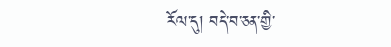རོལ་དུ། བདེ་བ་ཅན་གྱི་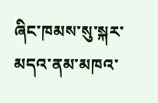ཞིང་ཁམས་སུ་སྐར་མདའ་ནམ་མཁའ་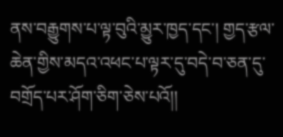ནས་བརྒྱུགས་པ་ལྟ་བུའི་མྱུར་ཁྱད་དང་། གྱད་རྩལ་ཆེན་གྱིས་མདའ་འཕང་པ་ལྟར་དུ་བདེ་བ་ཅན་དུ་བགྲོད་པར་ཤོག་ཅིག་ཅེས་པའོ།།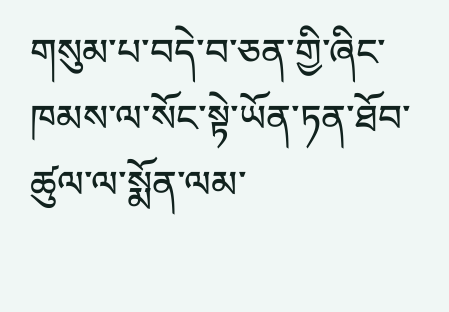གསུམ་པ་བདེ་བ་ཅན་གྱི་ཞིང་ཁམས་ལ་སོང་སྟེ་ཡོན་ཏན་ཐོབ་ཚུལ་ལ་སྨོན་ལམ་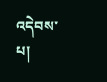འདེབས་པ།